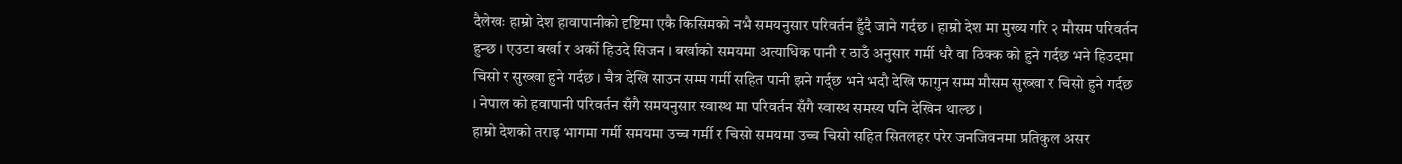दैलेखः हाम्रो देश हावापानीको दृष्टिमा एकै किसिमको नभै समयनुसार परिवर्तन हुँदै जाने गर्दछ । हाम्रो देश मा मुख्य गरि २ मौसम परिवर्तन हुन्छ । एउटा बर्खा र अर्को हिउदे सिजन । बर्खाको समयमा अत्याधिक पानी र ठाउँ अनुसार गर्मी धरै वा ठिक्क को हुने गर्दछ भने हिउदमा चिसो र सुख्खा हुने गर्दछ । चैत्र देखि साउन सम्म गर्मी सहित पानी झने गर्द्छ भने भदौ देखि फागुन सम्म मौसम सुख्खा र चिसो हुने गर्दछ । नेपाल को हवापानी परिवर्तन सँगै समयनुसार स्वास्थ मा परिवर्तन सँगै स्वास्थ समस्य पनि देखिन थाल्छ ।
हाम्रो देशको तराइ भागमा गर्मी समयमा उच्च गर्मी र चिसो समयमा उच्च चिसो सहित सितलहर परेर जनजिवनमा प्रतिकुल असर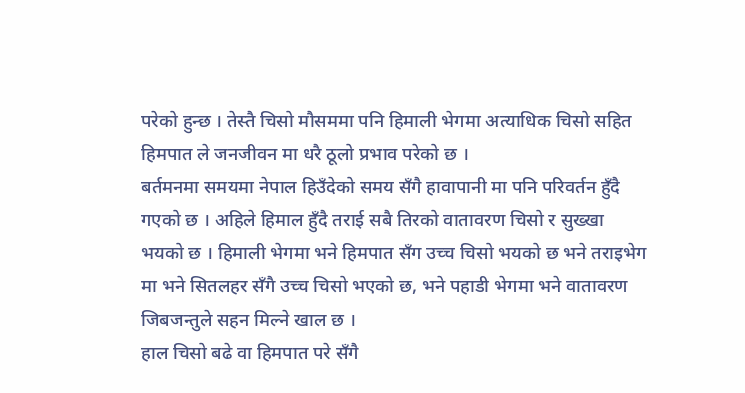परेको हुन्छ । तेस्तै चिसो मौसममा पनि हिमाली भेगमा अत्याधिक चिसो सहित हिमपात ले जनजीवन मा धरै ठूलो प्रभाव परेको छ ।
बर्तमनमा समयमा नेपाल हिउँदेको समय सँगै हावापानी मा पनि परिवर्तन हुँदै गएको छ । अहिले हिमाल हुँदै तराई सबै तिरको वातावरण चिसो र सुख्खा भयको छ । हिमाली भेगमा भने हिमपात सँग उच्च चिसो भयको छ भने तराइभेग मा भने सितलहर सँगै उच्च चिसो भएको छ, भने पहाडी भेगमा भने वातावरण जिबजन्तुले सहन मिल्ने खाल छ ।
हाल चिसो बढे वा हिमपात परे सँगै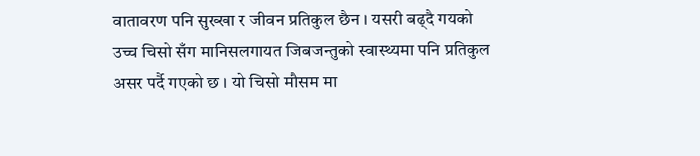वातावरण पनि सुख्खा र जीवन प्रतिकुल छैन । यसरी बढ्दै गयको उच्च चिसो सँग मानिसलगायत जिबजन्तुको स्वास्थ्यमा पनि प्रतिकुल असर पर्दै गएको छ । यो चिसो मौसम मा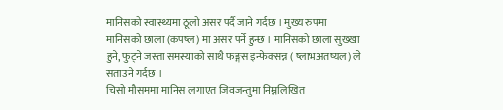मानिसको स्वास्थ्यमा ठूलो असर पर्दै जाने गर्दछ । मुख्य रुपमा मानिसको छाला (कपष्ल) मा असर पर्ने हुन्छ । मानिसको छाला सुख्खा हुने, फुट्ने जस्ता समस्याको साथै फङ्गस इन्फेक्सन्न ( ष्लाभअतष्यल) ले सताउने गर्दछ ।
चिसो मौसममा मानिस लगाएत जिवजन्तुमा निम्नलिखित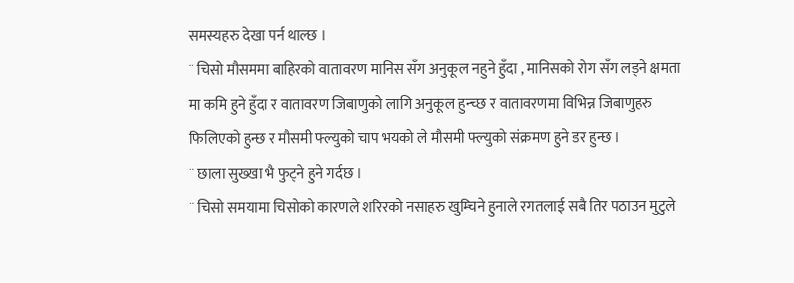समस्यहरु देखा पर्न थाल्छ ।
¨ चिसो मौसममा बाहिरको वातावरण मानिस सँग अनुकूल नहुने हुँदा , मानिसको रोग सँग लड्ने क्षमता मा कमि हुने हुँदा र वातावरण जिबाणुको लागि अनुकूल हुन्च्छ र वातावरणमा विभिन्न जिबाणुहरु फिलिएको हुन्छ र मौसमी फ्ल्युको चाप भयको ले मौसमी फ्ल्युको संक्रमण हुने डर हुन्छ ।
¨ छाला सुख्खा भै फुट्ने हुने गर्दछ ।
¨ चिसो समयामा चिसोको कारणले शरिरको नसाहरु खुम्चिने हुनाले रगतलाई सबै तिर पठाउन मुटुले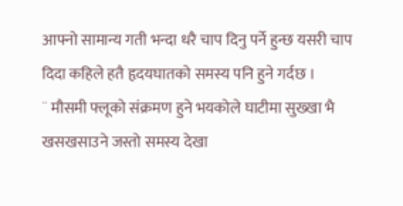आफ्नो सामान्य गती भन्दा धरै चाप दिनु पर्ने हुन्छ यसरी चाप दिदा कहिले हतै हृदयघातको समस्य पनि हुने गर्दछ ।
¨ मौसमी फ्लूको संक्रमण हुने भयकोले घाटीमा सुख्खा भै खसखसाउने जस्तो समस्य देखा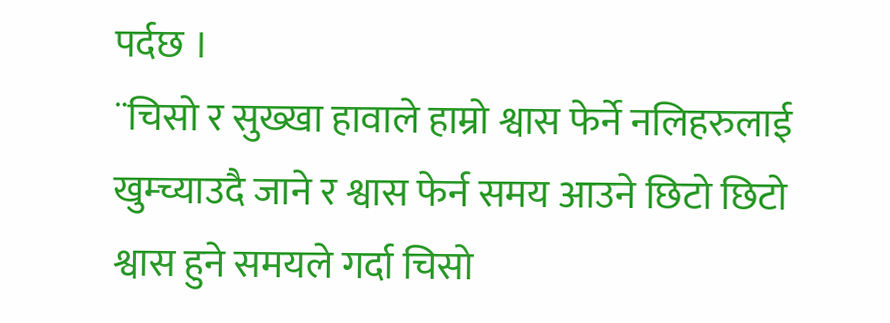पर्दछ ।
¨चिसो र सुख्खा हावाले हाम्रो श्वास फेर्ने नलिहरुलाई खुम्च्याउदै जाने र श्वास फेर्न समय आउने छिटो छिटो श्वास हुने समयले गर्दा चिसो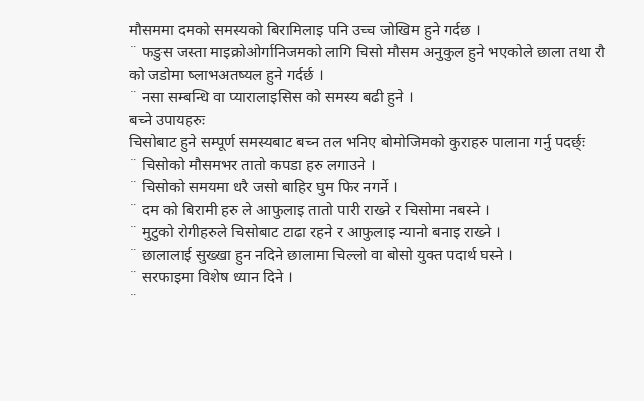मौसममा दमको समस्यको बिरामिलाइ पनि उच्च जोखिम हुने गर्दछ ।
¨ फङुस जस्ता माइक्रोओर्गानिजमको लागि चिसो मौसम अनुकुल हुने भएकोले छाला तथा रौ को जडोमा ष्लाभअतष्यल हुने गर्दर्छ ।
¨ नसा सम्बन्धि वा प्यारालाइसिस को समस्य बढी हुने ।
बच्ने उपायहरुः
चिसोबाट हुने सम्पूर्ण समस्यबाट बच्न तल भनिए बोमोजिमको कुराहरु पालाना गर्नु पदर्छ्ः
¨ चिसोको मौसमभर तातो कपडा हरु लगाउने ।
¨ चिसोको समयमा धरै जसो बाहिर घुम फिर नगर्ने ।
¨ दम को बिरामी हरु ले आफुलाइ तातो पारी राख्ने र चिसोमा नबस्ने ।
¨ मुटुको रोगीहरुले चिसोबाट टाढा रहने र आफुलाइ न्यानो बनाइ राख्ने ।
¨ छालालाई सुख्खा हुन नदिने छालामा चिल्लो वा बोसो युक्त पदार्थ घस्ने ।
¨ सरफाइमा विशेष ध्यान दिने ।
¨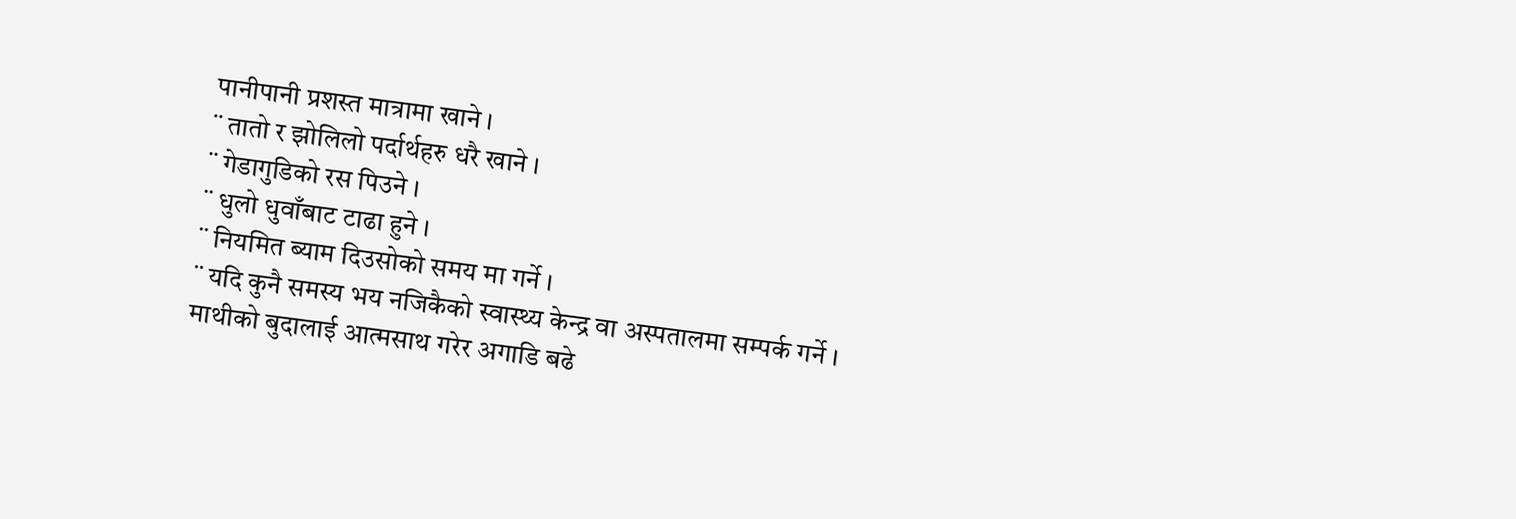पानीपानी प्रशस्त मात्रामा खाने ।
¨ तातो र झोलिलो पर्दार्थहरु धरै खाने ।
¨ गेडागुडिको रस पिउने ।
¨ धुलो धुवाँबाट टाढा हुने ।
¨ नियमित ब्याम दिउसोको समय मा गर्ने ।
¨ यदि कुनै समस्य भय नजिकैको स्वास्थ्य केन्द्र वा अस्पतालमा सम्पर्क गर्ने ।
माथीको बुदालाई आत्मसाथ गरेर अगाडि बढे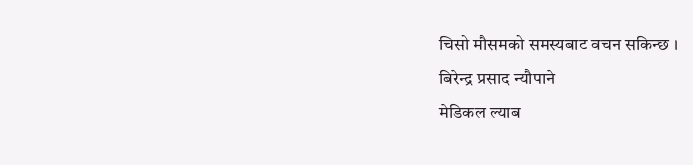चिसो मौसमको समस्यबाट वचन सकिन्छ ।
बिरेन्द्र प्रसाद न्यौपाने
मेडिकल ल्याब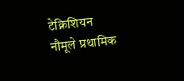टेक्निशियन
नौमूले प्रथामिक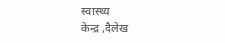स्वास्थ्य
केन्द्र ,दैलेख